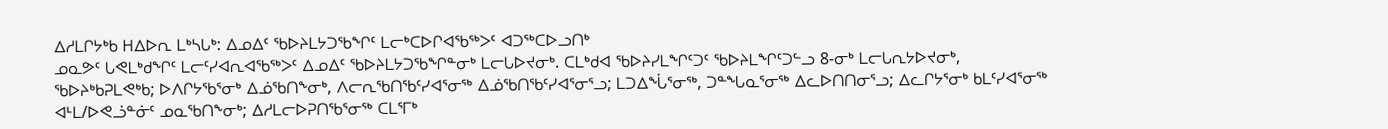ᐃᓱᒪᒋᔭᒃᑲ ᕼᐃᐅᕆ ᒪᒃᓴᒐᒃ: ᐃᓄᐃᑦ ᖃᐅᔨᒪᔭᑐᖃᖏᑦ ᒪᓕᒃᑕᐅᒋᐊᖃᖅᐳᑦ ᐊᑐᖅᑕᐅᓗᑎᒃ
ᓄᓇᕗᑦ ᒐᕙᒪᒃᑯᖏᑦ ᒪᓕᑦᓯᐊᕆᐊᖃᖅᐳᑦ ᐃᓄᐃᑦ ᖃᐅᔨᒪᔭᑐᖃᖏᓐᓂᒃ ᒪᓕᒐᐅᔪᓂᒃ. ᑕᒪᒃᑯᐊ ᖃᐅᔨᓯᒪᖏᑦᑐᑦ ᖃᐅᔨᒪᖏᑦᑐᓪᓗ 8-ᓂᒃ ᒪᓕᒐᕆᔭᐅᔪᓂᒃ, ᖃᐅᔨᒃᑲᕈᒪᕙᒃᑲ; ᐅᐱᒋᔭᖃᕐᓂᒃ ᐃᓅᖃᑎᖕᓂᒃ, ᐱᓕᕆᖃᑎᖃᑦᓯᐊᕐᓂᖅ ᐃᓅᖃᑎᖃᑦᓯᐊᕐᓂᕐᓗ; ᒪᑐᐃᖔᕐᓂᖅ, ᑐᓐᖓᓇᕐᓂᖅ ᐃᓚᐅᑎᑎᓂᕐᓗ; ᐃᓚᒋᔭᕐᓂᒃ ᑲᒪᑦᓯᐊᕐᓂᖅ ᐊᒻᒪ/ᐅᕙᓘᓐᓃᑦ ᓄᓇᖃᑎᖕᓂᒃ; ᐃᓱᒪᓕᐅᕈᑎᖃᕐᓂᖅ ᑕᒪᕐᒥᒃ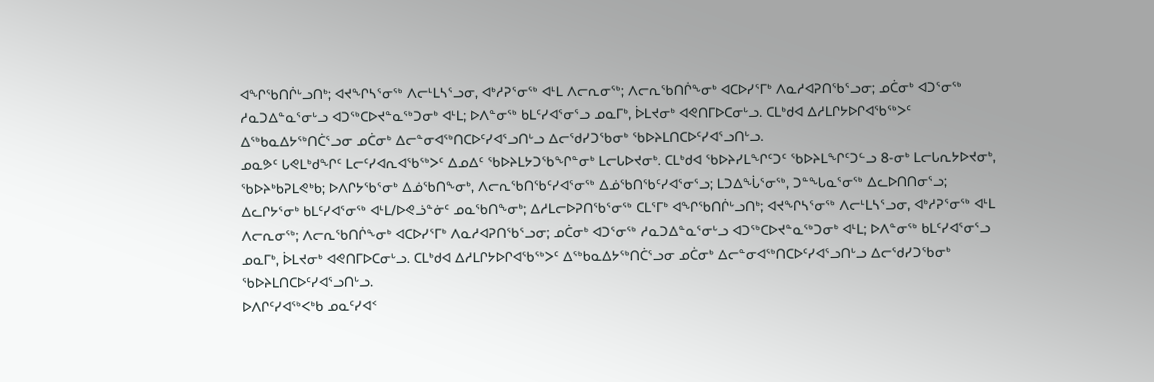ᐊᖏᖃᑎᒌᒡᓗᑎᒃ; ᐊᔪᖏᓴᕐᓂᖅ ᐱᓕᒻᒪᓴᕐᓗᓂ, ᐊᒃᓱᕈᕐᓂᖅ ᐊᒻᒪ ᐱᓕᕆᓂᖅ; ᐱᓕᕆᖃᑎᒌᖕᓂᒃ ᐊᑕᐅᓯᕐᒥᒃ ᐱᓇᓱᐊᕈᑎᖃᕐᓗᓂ; ᓄᑖᓂᒃ ᐊᑐᕐᓂᖅ ᓱᓇᑐᐃᓐᓇᕐᓂᒡᓗ ᐊᑐᖅᑕᐅᔪᓐᓇᖅᑐᓂᒃ ᐊᒻᒪ; ᐅᐱᓐᓂᖅ ᑲᒪᑦᓯᐊᕐᓂᕐᓗ ᓄᓇᒥᒃ, ᐆᒪᔪᓂᒃ ᐊᕙᑎᒥᐅᑕᓂᒡᓗ. ᑕᒪᒃᑯᐊ ᐃᓱᒪᒋᔭᐅᒋᐊᖃᖅᐳᑦ ᐃᖅᑲᓇᐃᔭᖅᑎᑖᕐᓗᓂ ᓄᑖᓂᒃ ᐃᓕᓐᓂᐊᖅᑎᑕᐅᑦᓯᐊᕐᓗᑎᒡᓗ ᐃᓕᖁᓯᑐᖃᓂᒃ ᖃᐅᔨᒪᑎᑕᐅᑦᓯᐊᕐᓗᑎᒡᓗ.
ᓄᓇᕗᑦ ᒐᕙᒪᒃᑯᖏᑦ ᒪᓕᑦᓯᐊᕆᐊᖃᖅᐳᑦ ᐃᓄᐃᑦ ᖃᐅᔨᒪᔭᑐᖃᖏᓐᓂᒃ ᒪᓕᒐᐅᔪᓂᒃ. ᑕᒪᒃᑯᐊ ᖃᐅᔨᓯᒪᖏᑦᑐᑦ ᖃᐅᔨᒪᖏᑦᑐᓪᓗ 8-ᓂᒃ ᒪᓕᒐᕆᔭᐅᔪᓂᒃ, ᖃᐅᔨᒃᑲᕈᒪᕙᒃᑲ; ᐅᐱᒋᔭᖃᕐᓂᒃ ᐃᓅᖃᑎᖕᓂᒃ, ᐱᓕᕆᖃᑎᖃᑦᓯᐊᕐᓂᖅ ᐃᓅᖃᑎᖃᑦᓯᐊᕐᓂᕐᓗ; ᒪᑐᐃᖔᕐᓂᖅ, ᑐᓐᖓᓇᕐᓂᖅ ᐃᓚᐅᑎᑎᓂᕐᓗ; ᐃᓚᒋᔭᕐᓂᒃ ᑲᒪᑦᓯᐊᕐᓂᖅ ᐊᒻᒪ/ᐅᕙᓘᓐᓃᑦ ᓄᓇᖃᑎᖕᓂᒃ; ᐃᓱᒪᓕᐅᕈᑎᖃᕐᓂᖅ ᑕᒪᕐᒥᒃ ᐊᖏᖃᑎᒌᒡᓗᑎᒃ; ᐊᔪᖏᓴᕐᓂᖅ ᐱᓕᒻᒪᓴᕐᓗᓂ, ᐊᒃᓱᕈᕐᓂᖅ ᐊᒻᒪ ᐱᓕᕆᓂᖅ; ᐱᓕᕆᖃᑎᒌᖕᓂᒃ ᐊᑕᐅᓯᕐᒥᒃ ᐱᓇᓱᐊᕈᑎᖃᕐᓗᓂ; ᓄᑖᓂᒃ ᐊᑐᕐᓂᖅ ᓱᓇᑐᐃᓐᓇᕐᓂᒡᓗ ᐊᑐᖅᑕᐅᔪᓐᓇᖅᑐᓂᒃ ᐊᒻᒪ; ᐅᐱᓐᓂᖅ ᑲᒪᑦᓯᐊᕐᓂᕐᓗ ᓄᓇᒥᒃ, ᐆᒪᔪᓂᒃ ᐊᕙᑎᒥᐅᑕᓂᒡᓗ. ᑕᒪᒃᑯᐊ ᐃᓱᒪᒋᔭᐅᒋᐊᖃᖅᐳᑦ ᐃᖅᑲᓇᐃᔭᖅᑎᑖᕐᓗᓂ ᓄᑖᓂᒃ ᐃᓕᓐᓂᐊᖅᑎᑕᐅᑦᓯᐊᕐᓗᑎᒡᓗ ᐃᓕᖁᓯᑐᖃᓂᒃ ᖃᐅᔨᒪᑎᑕᐅᑦᓯᐊᕐᓗᑎᒡᓗ.
ᐅᐱᒋᑦᓯᐊᖅᐸᒃᑲ ᓄᓇᑦᓯᐊᑉ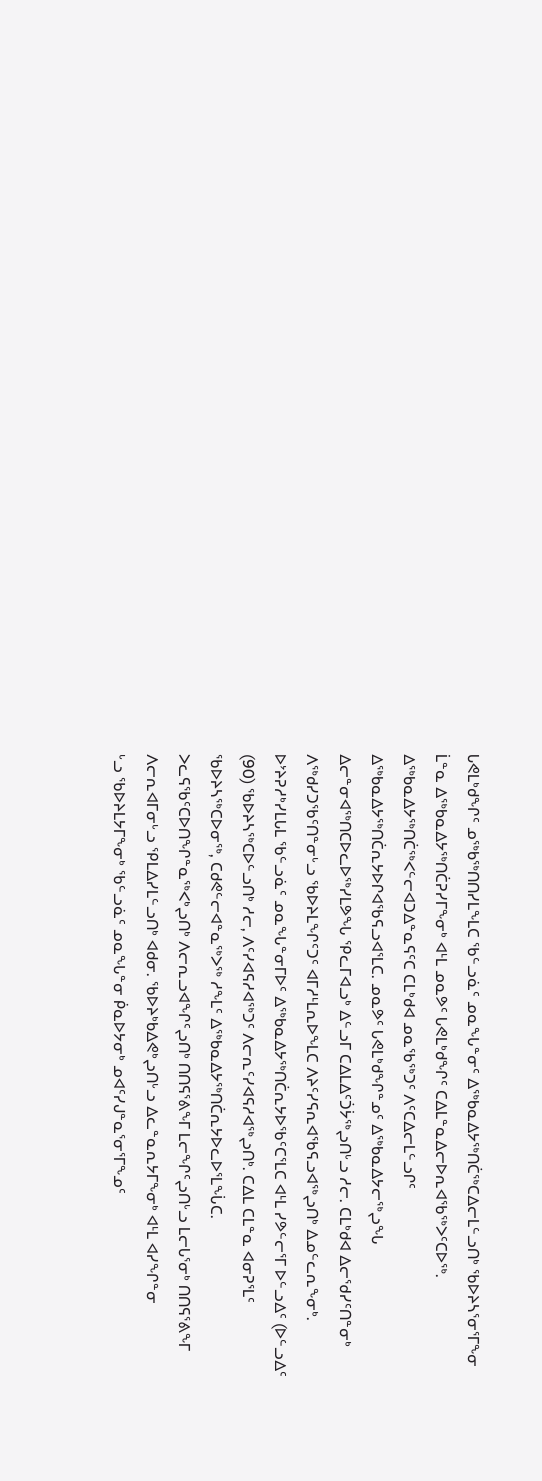ᒐᕙᒪᒃᑯᖏᑦ ᓄᖅᑲᖅᑎᑎᓯᒪᖕᒪᑕ ᖃᓪᓗᓈᑦ ᓄᓇᖓᓐᓂᑦ ᐃᖅᑲᓇᐃᔭᖅᑎᑖᖅᑕᐃᓕᒪᓪᓗᑎᒃ ᖃᐅᔨᓴᕐᓂᕐᒥᖕᓂ ᒫᓐᓇ ᐃᖅᑲᓇᐃᔭᖅᑎᑖᕈᓯᒥᖕᓂᒃ ᐊᒻᒪ ᓄᓇᕗᑦ ᒐᕙᒪᒃᑯᖏᑦ ᑕᐃᒪᓐᓇᐃᓕᐅᕆᐊᖃᖅᐳᑦᑕᐅᖅ. ᐃᖅᑲᓇᐃᔭᖅᑎᑖᖅᐸᓪᓕᐊᑐᐃᓐᓇᕋᑦᑕ ᑕᒪᒃᑯᐊ ᓄᓇᖃᖅᑐᑦ ᐱᑦᑕᐃᓕᒪᓪᓗᒋᑦ ᐃᖅᑲᓇᐃᔭᖅᑎᑖᕆᔭᐅᒋᐊᖃᕋᓗᐊᕐᒪᑕ. ᓄᓇᕗᑦ ᒐᕙᒪᒃᑯᖏᓐᓄᑦ ᐃᖅᑲᓇᐃᔭᓕᖅᖢᖓ ᐃᓕᓐᓂᐊᖅᑎᑕᐅᓚᐅᖅᓯᒪᕗᖓ ᕿᓚᒥᐊᓗᒃ ᐃᓪᓗᒥ ᑕᐃᒪᐃᑦᑑᔮᖅᖢᑎᒡᓗ ᓱᓕ. ᑕᒪᒃᑯᐊ ᐃᓕᖁᓯᑦᑎᓐᓂᒃ ᐱᖅᑯᓯᑐᖃᑦᑎᓐᓂᒡᓗ ᖃᐅᔨᒪᖏᑦᑐᑦ ᐊᒥᓱᒻᒪᕆᐅᖕᒪᑕ ᐱᔨᑦᓯᕋᕆᐊᖃᕋᓗᐊᖅᖢᑎᒃ ᐃᓄᓪᓚᕆᖕᓂᒃ.
ᐅᔾᔨᕈᓱᒃᓯᒪᒐᒪ ᖃᓪᓗᓈᑦ ᓄᓇᖓᓐᓂᒥᐅᑦ ᐃᖅᑲᓇᐃᔭᖅᑎᑖᕆᔭᐅᖃᑦᑕᕐᒪᑕ ᐊᒻᒪ ᓯᕗᓪᓕᕐᒥ ᐅᓪᓗᐃᑦ (ᐅᓪᓗᐃᑦ (90) ᖃᐅᔨᓴᖅᑕᐅᓪᓗᑎᒃ ᓱᓕ, ᐱᑦᓯᐊᕋᓱᐊᖅᑐᑦ ᐱᓕᕆᑦᓯᐊᕋᓱᐊᖅᖢᑎᒃ. ᑕᐃᒪ ᑕᒪᓐᓇ ᐊᓂᕈᕐᒪᑦ ᖃᐅᔨᓴᖅᑕᐅᓂᖅ, ᑕᑯᕙᓪᓕᐊᓐᓇᖅᐳᖅ ᓱᖕᒪᑦ ᐃᖅᑲᓇᐃᔭᖅᑎᑖᕆᔭᐅᓚᐅᕐᒪᖔᑕ. ᐳᓚᕋᖃᑦᑕᐅᑎᖏᓐᓇᖅᐸᒃᖢᑎᒃ ᐱᓕᕆᓗᐊᖏᑦᖢᑎᒃ ᑎᑎᕋᕐᕕᖕᒥ ᒪᓕᖏᑦᖢᑎᒡᓗ ᒪᓕᒐᕐᓂᒃ ᑎᑎᕋᕐᕕᖕᒥ ᐱᓕᕆᐊᒥᓂᒡᓗ ᕿᒪᐃᓯᒪᓪᓗᑎᒃ ᐊᑯᓂ. ᖃᐅᔨᒃᑲᐃᕙᒃᖢᑎᒡᓗ ᐃᓚᓐᓇᕆᔭᒥᖕᓂᒃ ᐊᒻᒪ ᐊᓯᖏᓐᓂ
ᒡᓗ ᖃᐅᔨᒪᔭᒥᖕᓂᒃ ᖃᓪᓗᓈᑦ ᓄᓇᖓᓐᓂ ᑮᓇᐅᔭᓂᒃ ᓄᐊᑦᓯᒍᓐᓇᕐᓂᕐᒥᖕᓄᑦ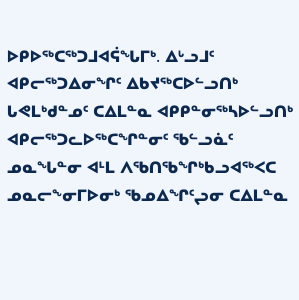ᐅᑭᐅᖅᑕᖅᑐᒧᐊᕌᖓᒥᒃ. ᐃᒡᓗᒧᑦ ᐊᑭᓕᖅᑐᐃᓂᖏᑦ ᐃᑲᔪᖅᑕᐅᓪᓗᑎᒃ ᒐᕙᒪᒃᑯᓐᓄᑦ ᑕᐃᒪᓐᓇ ᐊᑭᑭᓐᓂᖅᓴᐅᓪᓗᑎᒃ ᐊᑭᓕᖅᑐᓚᐅᖅᑕᖏᓐᓂᑦ ᖃᓪᓗᓈᑦ ᓄᓇᖓᓐᓂ ᐊᒻᒪ ᐱᖃᑎᖃᖏᒃᑲᓗᐊᖅᐸᑕ ᓄᓇᓕᖕᓂᒥᐅᓂᒃ ᖃᓄᐃᖏᑦᖢᓂ ᑕᐃᒪᓐᓇ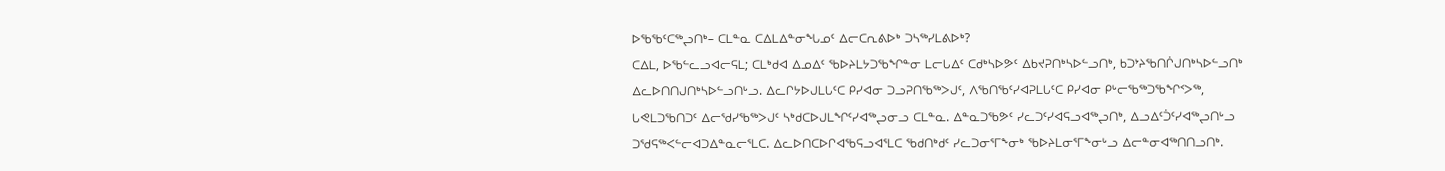ᐅᖃᖃᑦᑕᖅᖢᑎᒃ– ᑕᒪᓐᓇ ᑕᐃᒪᐃᓐᓂᖓᓄᑦ ᐃᓕᑕᕆᕕᐅᒃ ᑐᓴᖅᓯᒪᕕᐅᒃ?
ᑕᐃᒪ, ᐅᖃᓪᓚᓗᐊᓕᕋᒪ; ᑕᒪᒃᑯᐊ ᐃᓄᐃᑦ ᖃᐅᔨᒪᔭᑐᖃᖏᓐᓂ ᒪᓕᒐᐃᑦ ᑕᑯᒃᓴᐅᕗᑦ ᐃᑲᔪᕈᑎᒃᓴᐅᓪᓗᑎᒃ, ᑲᑐᔾᔨᖃᑎᒌᒍᑎᒃᓴᐅᓪᓗᑎᒃ ᐃᓚᐅᑎᑎᒍᑎᒃᓴᐅᓪᓗᑎᒡᓗ. ᐃᓚᒋᔭᐅᒍᒪᒐᑦᑕ ᑭᓯᐊᓂ ᑐᓗᕈᑎᖃᖅᐳᒍᑦ, ᐱᖃᑎᖃᑦᓯᐊᕈᒪᒐᑦᑕ ᑭᓯᐊᓂ ᑭᒡᓕᖃᖅᑐᖃᖏᑉᐳᖅ, ᒐᕙᒪᑐᖃᑎᑐᑦ ᐃᓕᖁᓯᖃᖅᐳᒍᑦ ᓴᒃᑯᑕᐅᒍᒪᖏᑦᓯᐊᖅᖢᓂᓗ ᑕᒪᓐᓇ. ᐃᓐᓇᑐᖃᕗᑦ ᓯᓚᑐᑦᓯᐊᕋᓗᐊᖅᖢᑎᒃ, ᐃᓗᐃᑦᑑᑦᓯᐊᖅᖢᑎᒡᓗ ᑐᖁᕋᖅᐸᓪᓕᐊᑐᐃᓐᓇᓕᕐᒪᑕ. ᐃᓚᐅᑎᑕᐅᒋᐊᖃᕋᓗᐊᕐᒪᑕ ᖃᑯᑎᒃᑯᑦ ᓯᓚᑐᓂᕐᒥᖕᓂᒃ ᖃᐅᔨᒪᓂᕐᒥᖕᓂᒡᓗ ᐃᓕᓐᓂᐊᖅᑎᑎᓗᑎᒃ.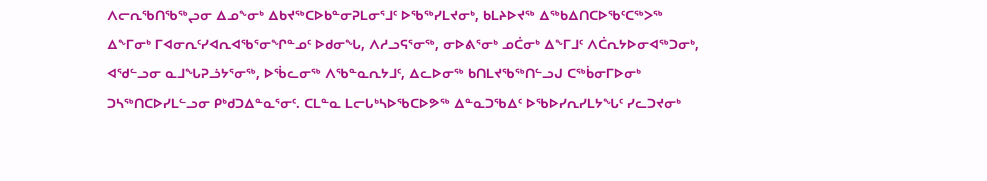ᐱᓕᕆᖃᑎᖃᖅᖢᓂ ᐃᓄᖕᓂᒃ ᐃᑲᔪᖅᑕᐅᑲᓐᓂᕈᒪᓂᕐᒧᑦ ᐅᖃᖅᓯᒪᔪᓂᒃ, ᑲᒪᔨᐅᔪᖅ ᐃᖅᑲᐃᑎᑕᐅᖃᑦᑕᖅᐳᖅ ᐃᖕᒥᓂᒃ ᒥᐊᓂᕆᑦᓯᐊᕆᐊᖃᕐᓂᖏᓐᓄᑦ ᐅᑯᓂᖓ, ᐱᓱᓗᕋᕐᓂᖅ, ᓂᐅᕕᕐᓂᒃ ᓄᑖᓂᒃ ᐃᖕᒥᒧᑦ ᐱᑖᕆᔭᐅᓂᐊᖅᑐᓂᒃ, ᐊᖁᓪᓗᓂ ᓇᒧᖓᕈᓘᔭᕐᓂᖅ, ᐅᖄᓚᓂᖅ ᐱᖃᓐᓇᕆᔭᒧᑦ, ᐃᓚᐅᓂᖅ ᑲᑎᒪᔪᖃᖅᑎᓪᓗᒍ ᑕᖅᑳᓂᒥᐅᓂᒃ ᑐᓴᖅᑎᑕᐅᓯᒪᓪᓗᓂ ᑭᒃᑯᑐᐃᓐᓇᕐᓂᑦ. ᑕᒪᓐᓇ ᒪᓕᒐᒃᓴᐅᖃᑕᐅᕗᖅ ᐃᓐᓇᑐᖃᐃᑦ ᐅᖃᐅᓯᕆᓯᒪᔭᖓᑦ ᓯᓚᑐᔪᓂᒃ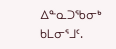ᐃᓐᓇᑐᖃᓂᒃ ᑲᒪᓂᕐᒧᑦ.